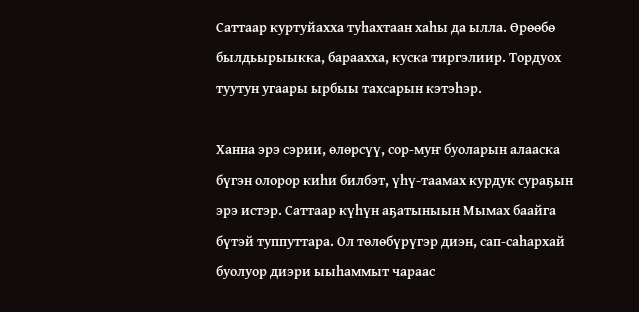Саттаар куртуйахха туhахтаан хаhы да ылла. Өрөөбө былдьырыыкка, бараахха, куска тиргэлиир. Тордуох туутун угаары ырбыы тахсарын кэтэhэр.

Ханна эрэ сэрии, өлөрсүү, сор-муҥ буоларын алааска бүгэн олорор киhи билбэт, үhү-таамах курдук сураҕын эрэ истэр. Саттаар күhүн аҕатыныын Мымах баайга бүтэй туппуттара. Ол төлөбүрүгэр диэн, сап-саhархай буолуор диэри ыыhаммыт чараас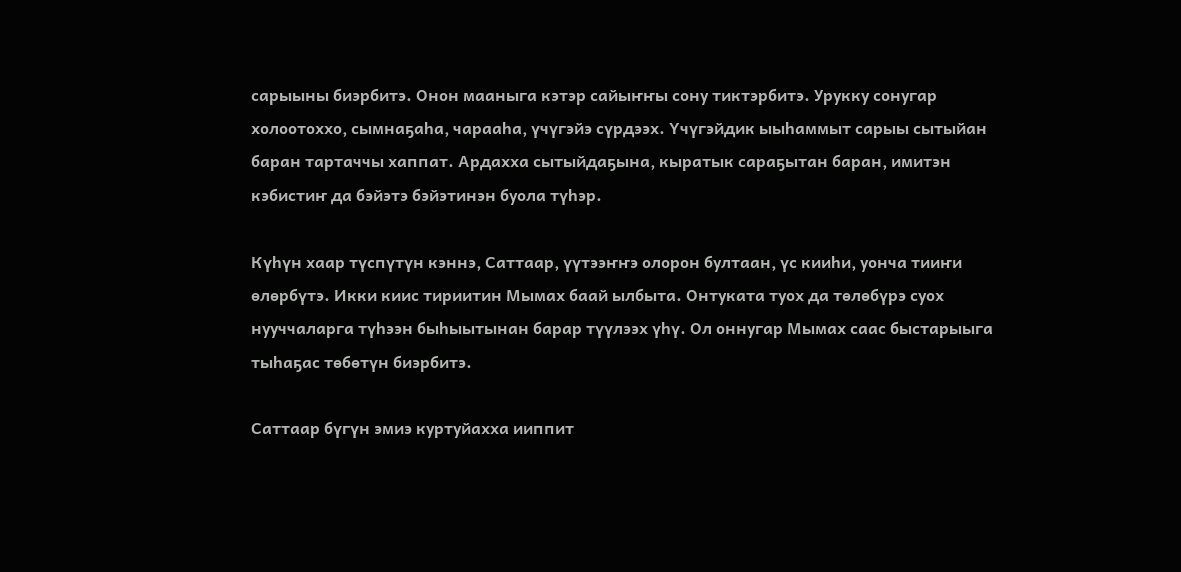сарыыны биэрбитэ. Онон мааныга кэтэр сайыҥҥы сону тиктэрбитэ. Урукку сонугар холоотоххо, сымнаҕаhа, чарааhа, үчүгэйэ сүрдээх. Үчүгэйдик ыыhаммыт сарыы сытыйан баран тартаччы хаппат. Ардахха сытыйдаҕына, кыратык сараҕытан баран, имитэн кэбистиҥ да бэйэтэ бэйэтинэн буола түhэр.

Күhүн хаар түспүтүн кэннэ, Саттаар, үүтээҥҥэ олорон бултаан, үс кииhи, уонча тииҥи өлөрбүтэ. Икки киис тириитин Мымах баай ылбыта. Онтуката туох да төлөбүрэ суох нууччаларга түhээн быhыытынан барар түүлээх үhү. Ол оннугар Мымах саас быстарыыга тыhаҕас төбөтүн биэрбитэ.

Саттаар бүгүн эмиэ куртуйахха ииппит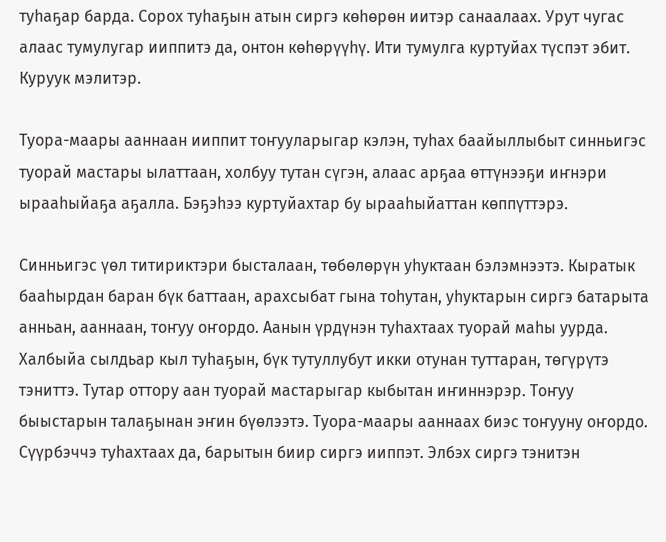туhаҕар барда. Сорох туhаҕын атын сиргэ көhөрөн иитэр санаалаах. Урут чугас алаас тумулугар ииппитэ да, онтон көhөрүүhү. Ити тумулга куртуйах түспэт эбит. Куруук мэлитэр.

Туора-маары ааннаан ииппит тоҥууларыгар кэлэн, туhах баайыллыбыт синньигэс туорай мастары ылаттаан, холбуу тутан сүгэн, алаас арҕаа өттүнээҕи иҥнэри ырааhыйаҕа аҕалла. Бэҕэhээ куртуйахтар бу ырааhыйаттан көппүттэрэ.

Синньигэс үөл титириктэри бысталаан, төбөлөрүн уhуктаан бэлэмнээтэ. Кыратык бааhырдан баран бүк баттаан, арахсыбат гына тоhутан, уhуктарын сиргэ батарыта анньан, ааннаан, тоҥуу оҥордо. Аанын үрдүнэн туhахтаах туорай маhы уурда. Халбыйа сылдьар кыл туhаҕын, бүк тутуллубут икки отунан туттаран, төгүрүтэ тэниттэ. Тутар оттору аан туорай мастарыгар кыбытан иҥиннэрэр. Тоҥуу быыстарын талаҕынан эҥин бүөлээтэ. Туора-маары ааннаах биэс тоҥууну оҥордо. Сүүрбэччэ туhахтаах да, барытын биир сиргэ ииппэт. Элбэх сиргэ тэнитэн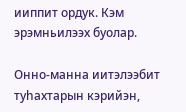ииппит ордук. Кэм эрэмньилээх буолар.

Онно-манна иитэлээбит туhахтарын кэрийэн,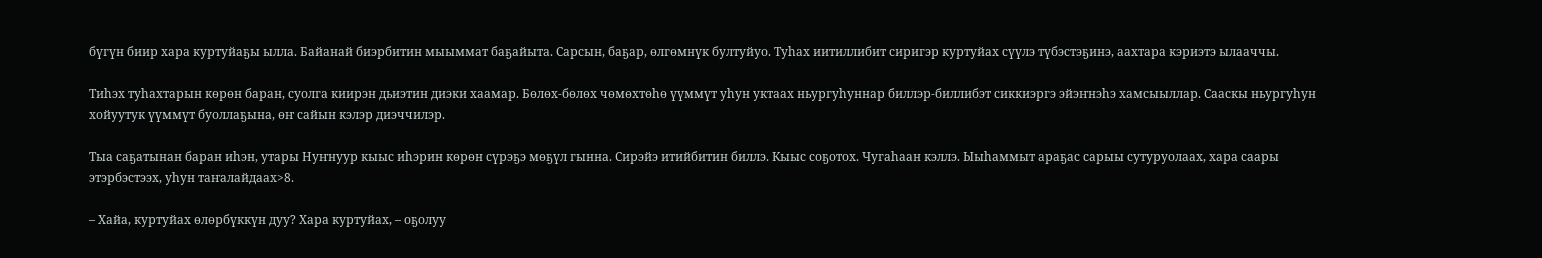бүгүн биир хара куртуйаҕы ылла. Байанай биэрбитин мыыммат баҕайыта. Сарсын, баҕар, өлгөмнүк бултуйуо. Туhах иитиллибит сиригэр куртуйах сүүлэ түбэстэҕинэ, аахтара кэриэтэ ылааччы.

Тиhэх туhахтарын көрөн баран, суолга киирэн дьиэтин диэки хаамар. Бөлөх-бөлөх чөмөхтөhө үүммүт уhун уктаах ньургуhуннар биллэр-биллибэт сиккиэргэ эйэҥнэhэ хамсыыллар. Сааскы ньургуhун хойуутук үүммүт буоллаҕына, өҥ сайын кэлэр диэччилэр.

Тыа саҕатынан баран иhэн, утары Нуҥнуур кыыс иhэрин көрөн сүрэҕэ мөҕүл гынна. Сирэйэ итийбитин биллэ. Кыыс соҕотох. Чугаhаан кэллэ. Ыыhаммыт араҕас сарыы сутуруолаах, хара саары этэрбэстээх, уhун таҥалайдаах>8.

– Хайа, куртуйах өлөрбүккүн дуу? Хара куртуйах, – оҕолуу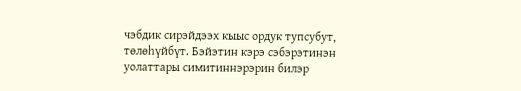чэбдик сирэйдээх кыыс ордук тупсубут, төлөhүйбүт. Бэйэтин кэрэ сэбэрэтинэн уолаттары симитиннэрэрин билэр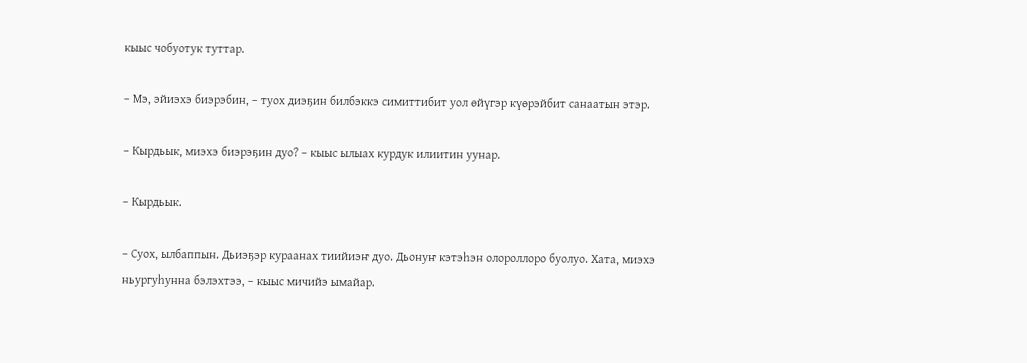кыыс чобуотук туттар.

– Мэ, эйиэхэ биэрэбин, – туох диэҕин билбэккэ симиттибит уол өйүгэр күөрэйбит санаатын этэр.

– Кырдьык, миэхэ биэрэҕин дуо? – кыыс ылыах курдук илиитин уунар.

– Кырдьык.

– Суох, ылбаппын. Дьиэҕэр кураанах тиийиэҥ дуо. Дьонуҥ кэтэhэн олороллоро буолуо. Хата, миэхэ ньургуhунна бэлэхтээ, – кыыс мичийэ ымайар.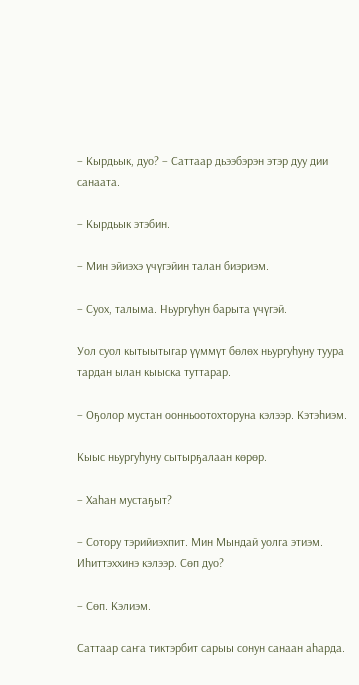– Кырдьык, дуо? – Саттаар дьээбэрэн этэр дуу дии санаата.

– Кырдьык этэбин.

– Мин эйиэхэ үчүгэйин талан биэриэм.

– Суох, талыма. Ньургуhун барыта үчүгэй.

Уол суол кытыытыгар үүммүт бөлөх ньургуhуну туура тардан ылан кыыска туттарар.

– Оҕолор мустан оонньоотохторуна кэлээр. Кэтэhиэм.

Кыыс ньургуhуну сытырҕалаан көрөр.

– Хаhан мустаҕыт?

– Сотору тэрийиэхпит. Мин Мындай уолга этиэм. Иhиттэххинэ кэлээр. Сөп дуо?

– Сөп. Кэлиэм.

Саттаар саҥа тиктэрбит сарыы сонун санаан аhарда.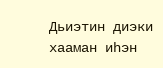Дьиэтин диэки хааман иhэн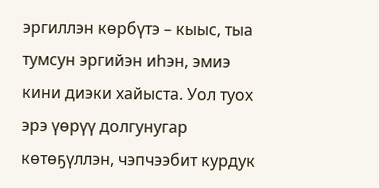эргиллэн көрбүтэ – кыыс, тыа тумсун эргийэн иhэн, эмиэ кини диэки хайыста. Уол туох эрэ үөрүү долгунугар көтөҕүллэн, чэпчээбит курдук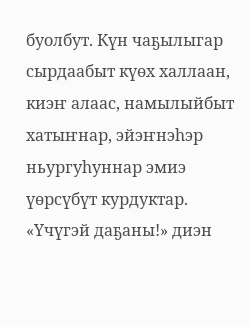буолбут. Күн чаҕылыгар сырдаабыт күөх халлаан, киэҥ алаас, намылыйбыт хатыҥнар, эйэҥнэhэр ньургуhуннар эмиэ үөрсүбүт курдуктар. «Үчүгэй даҕаны!» диэн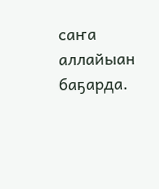саҥа аллайыан баҕарда.